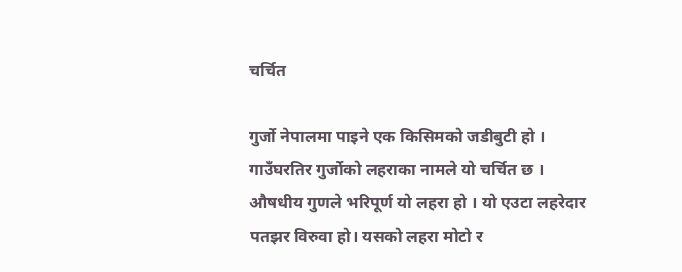चर्चित

गुर्जो नेपालमा पाइने एक किसिमको जडीबुटी हो । गाउँघरतिर गुर्जोको लहराका नामले यो चर्चित छ । औषधीय गुणले भरिपूर्ण यो लहरा हो । यो एउटा लहरेदार पतझर विरुवा हो। यसको लहरा मोटो र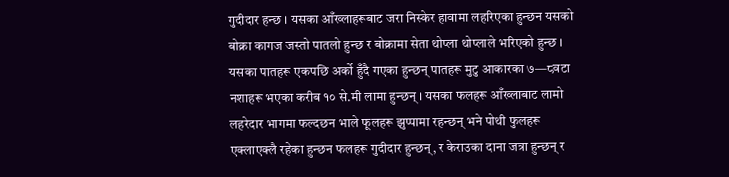गुदीदार हन्छ । यसका आँख्लाहरूबाट जरा निस्केर हावामा लहरिएका हुन्छन यसको बोक्रा कागज जस्तो पातलो हुन्छ र बोक्रामा सेता थोप्ला थोप्लाले भरिएको हुन्छ । यसका पातहरू एकपछि अर्को हुँदै गएका हुन्छन् पातहरू मुटु आकारका ७—८वटा नशाहरू भएका करीब १० से.मी लामा हुन्छन् । यसका फलहरू आँख्लाबाट लामो लहरेदार भागमा फल्दछन भाले फूलहरू झुप्पामा रहन्छन् भने पोथी फुलहरू एक्लाएक्लै रहेका हुन्छन फलहरू गुदीदार हुन्छन्, र केराउका दाना जत्रा हुन्छन् र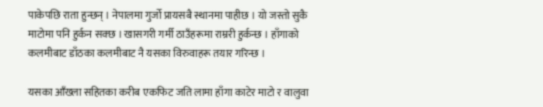पाकेपछि राता हुन्छन् । नेपालमा गुर्जो प्रायसबै स्थानमा पाहीछ । यो जस्तो सुकै माटोमा पनि हुर्कन सक्छ । खासगरी गर्मी ठाउँहरूमा राम्ररी हुर्कन्छ । हाँगाको कलमीबाट डाँठका कलमीबाट नै यसका विरुवाहरू तयार गरिन्छ ।

यसका आँख्ला सहितका करीब एकफिट जति लामा हाँगा काटेर माटो र वालुवा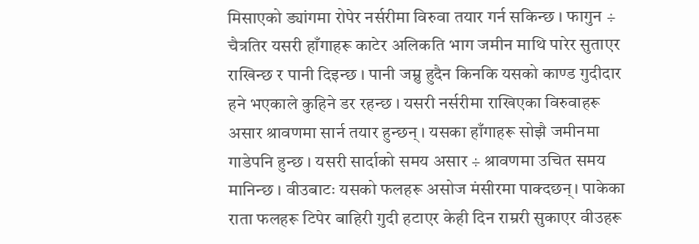मिसाएको ड्यांगमा रोपेर नर्सरीमा विरुवा तयार गर्न सकिन्छ । फागुन ÷ चैत्रतिर यसरी हाँगाहरू काटेर अलिकति भाग जमीन माथि पारेर सुताएर राखिन्छ र पानी दिइन्छ । पानी जम्नु हुदैन किनकि यसको काण्ड गुदीदार हने भएकाले कुहिने डर रहन्छ । यसरी नर्सरीमा राखिएका विरुवाहरू असार श्रावणमा सार्न तयार हुन्छन् । यसका हाँगाहरू सोझै जमीनमा गाडेपनि हुन्छ । यसरी सार्दाको समय असार ÷ श्रावणमा उचित समय मानिन्छ । वीउबाटः यसको फलहरू असोज मंसीरमा पाक्दछन्। पाकेका राता फलहरू टिपेर बाहिरी गुदी हटाएर केही दिन राम्ररी सुकाएर वीउहरू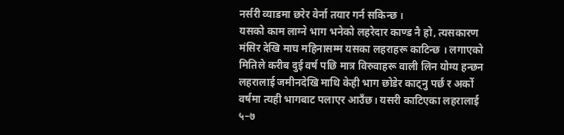नर्सरी व्याडमा छरेर वेर्ना तयार गर्न सकिन्छ ।
यसको काम लाग्ने भाग भनेको लहरेदार काण्ड नै हो, त्यसकारण मंसिर देखि माघ महिनासम्म यसका लहराहरू काटिन्छ । लगाएको मितिले करीब दुई वर्ष पछि मात्र विरुवाहरू वाली लिन योग्य हन्छन लहरालाई जमीनदेखि माथि केही भाग छोडेर काट्नु पर्छ र अर्को वर्षमा त्यही भागबाट पलाएर आउँछ। यसरी काटिएका लहरालाई ५–७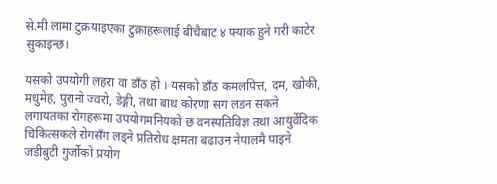से.मी लामा टुक्रयाइएका टुक्राहरूलाई बीचैबाट ४ फ्याक हुने गरी काटेर सुकाइन्छ।

यसको उपयोगी लहरा वा डाँठ हो । यसको डाँठ कमलपित्त, दम, खोकी, मधुमेह, पुरानो ज्वरो, डेङ्गी, तथा बाथ कोरणा सग लडन सकने लगायतका रोगहरूमा उपयोगमनियको छ वनस्पतिविज्ञ तथा आयुर्वेदिक चिकित्सकले रोगसँग लड्ने प्रतिरोध क्षमता बढाउन नेपालमै पाइने जडीबुटी गुर्जोको प्रयोग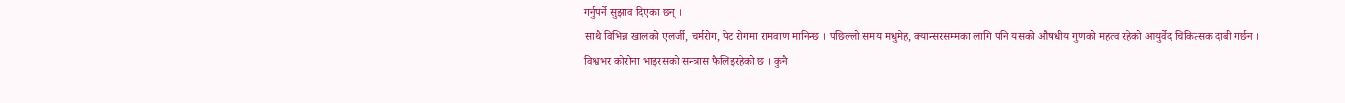गर्नुपर्ने सुझाव दिएका छन् ।
साथै विभिन्न खालको एलर्जी, चर्मरोग, पेट रोगमा रामवाण मानिन्छ । पछिल्लो समय मधुमेह, क्यान्सरसम्मका लागि पनि यसको औषधीय गुणको महत्व रहेको आयुर्वेद चिकित्सक दाबी गर्छन ।
विश्वभर कोरोना भाइरसको सन्त्रास फैलिइरहेको छ । कुनै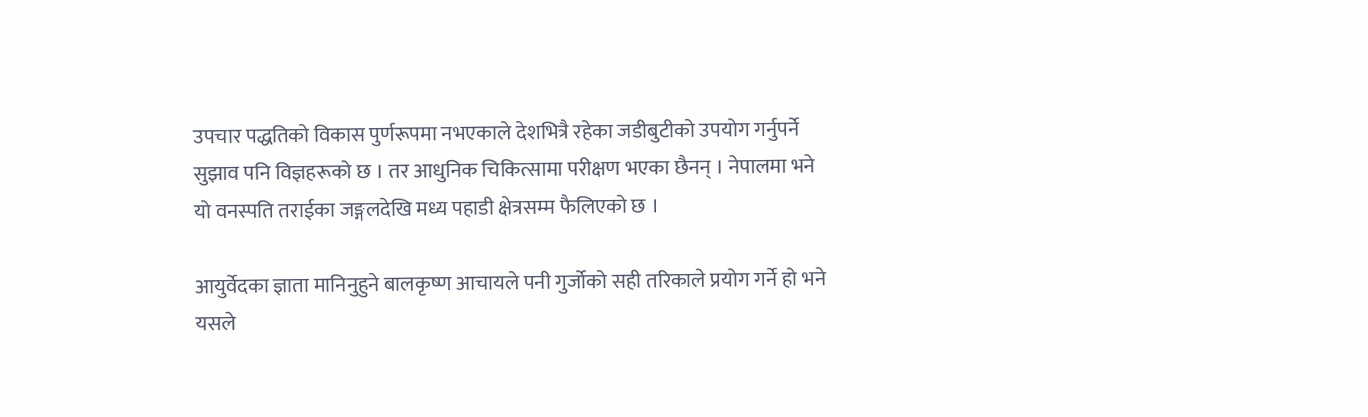उपचार पद्धतिको विकास पुर्णरूपमा नभएकाले देशभित्रै रहेका जडीबुटीको उपयोग गर्नुपर्ने सुझाव पनि विज्ञहरूको छ । तर आधुनिक चिकित्सामा परीक्षण भएका छैनन् । नेपालमा भने यो वनस्पति तराईका जङ्गलदेखि मध्य पहाडी क्षेत्रसम्म फैलिएको छ ।

आयुर्वेदका ज्ञाता मानिनुहुने बालकृष्ण आचायले पनी गुर्जोको सही तरिकाले प्रयोग गर्ने हो भने यसले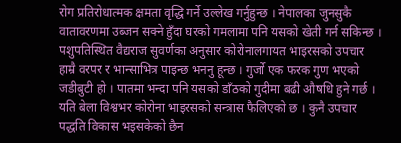रोग प्रतिरोधात्मक क्षमता वृद्धि गर्ने उल्लेख गर्नुहुन्छ । नेपालका जुनसुकै वातावरणमा उब्जन सक्ने हुँदा घरको गमलामा पनि यसको खेती गर्न सकिन्छ । पशुपतिस्थित वैद्यराज सुवर्णका अनुसार कोरोनालगायत भाइरसको उपचार हाम्रै वरपर र भान्साभित्र पाइन्छ भननु हून्छ । गुर्जो एक फरक गुण भएको जडीबुटी हो । पातमा भन्दा पनि यसको डाँठको गुदीमा बढी औषधि हुने गर्छ । यति बेला विश्वभर कोरोना भाइरसको सन्त्रास फैलिएको छ । कुनै उपचार पद्धति विकास भइसकेको छैन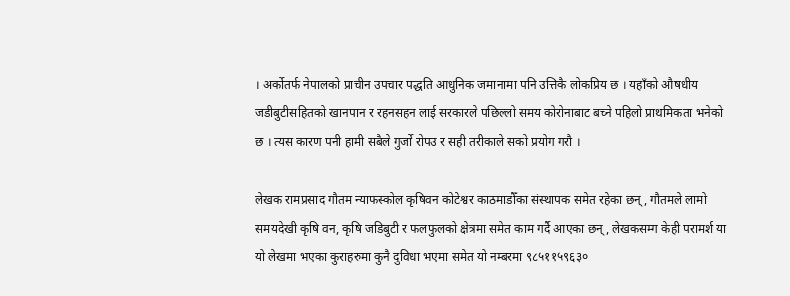। अर्कोतर्फ नेपालको प्राचीन उपचार पद्धति आधुनिक जमानामा पनि उत्तिकै लोकप्रिय छ । यहाँको औषधीय जडीबुटीसहितको खानपान र रहनसहन लाई सरकारले पछिल्लो समय कोरोनाबाट बच्ने पहिलो प्राथमिकता भनेको छ । त्यस कारण पनी हामी सबैले गुर्जो रोपउ र सही तरीकाले सको प्रयोग गरौ ।

लेखक रामप्रसाद गौतम न्याफस्कोल कृषिवन कोटेश्वर काठमाडौँका संस्थापक समेत रहेका छन्, गौतमले लामो समयदेखी कृषि वन, कृषि जडिबुटी र फलफुलको क्षेत्रमा समेत काम गर्दै आएका छन्, लेखकसम्ग केही परामर्श या यो लेखमा भएका कुराहरुमा कुनै दुविधा भएमा समेत यो नम्बरमा ९८५११५९६३०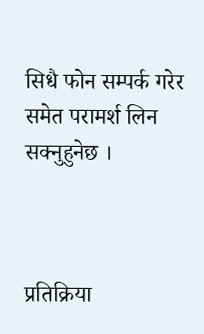सिधै फोन सम्पर्क गरेर समेत परामर्श लिन सक्नुहुनेछ ।



प्रतिक्रिया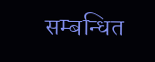सम्बन्धित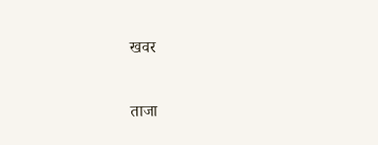खवर

ताजा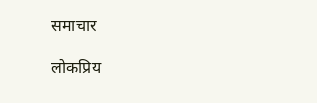समाचार

लोकप्रिय